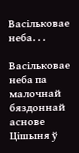Васільковае неба. . .

Васільковае неба па малочнай бяздоннай аснове
Цішыня ў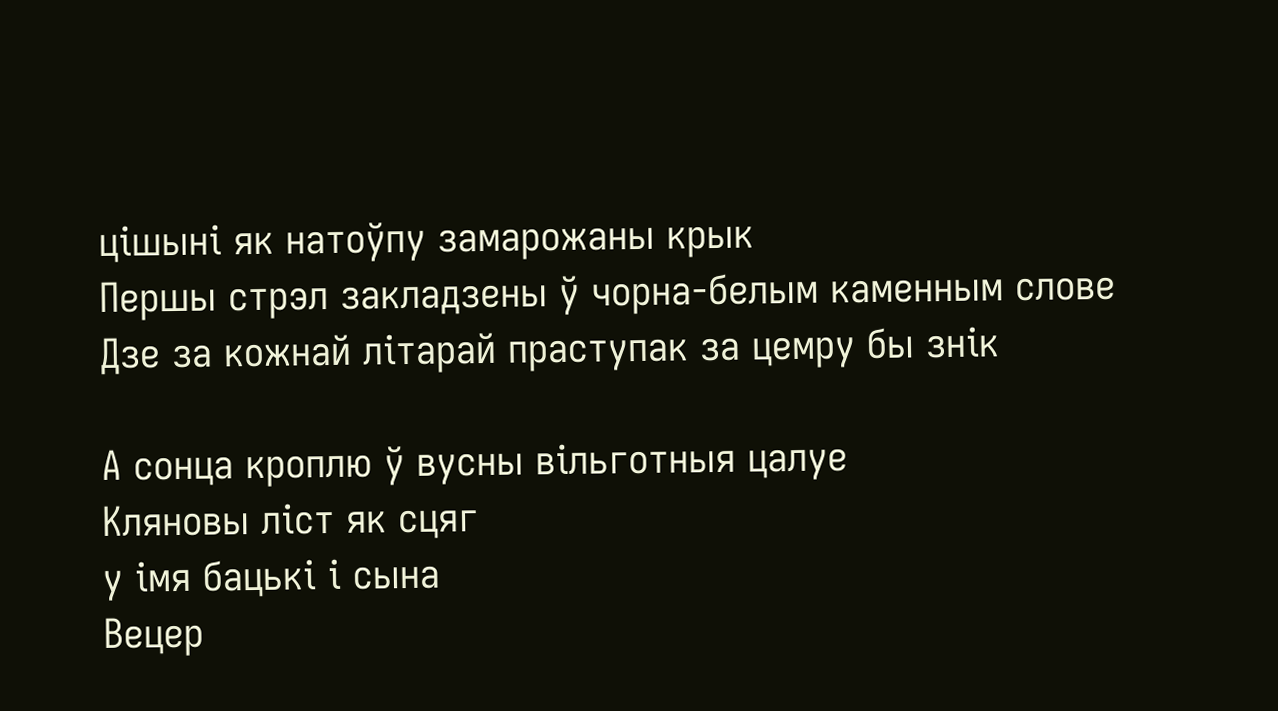цішыні як натоўпу замарожаны крык
Першы стрэл закладзены ў чорна-белым каменным слове
Дзе за кожнай літарай праступак за цемру бы знік

А сонца кроплю ў вусны вільготныя цалуе
Кляновы ліст як сцяг
у імя бацькі і сына
Вецер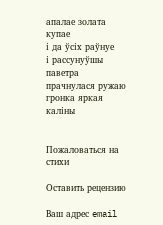апалае золата купае
і да ўсіх раўнуе
і рассунуўшы паветра прачнулася ружаю
гронка яркая каліны


Пожаловаться на стихи

Оставить рецензию

Ваш адрес email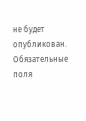не будет опубликован. Обязательные поля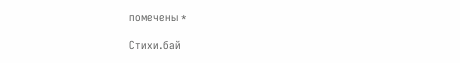помечены *

Стихи.бай